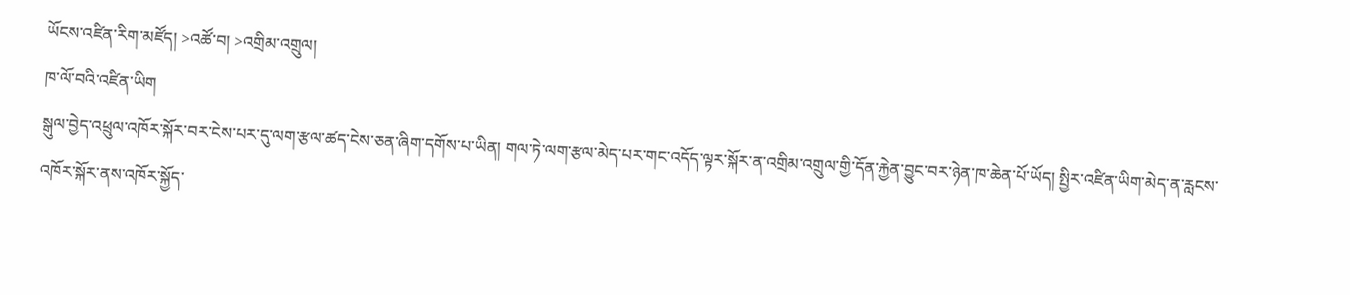ཡོངས་འཛིན་རིག་མཛོད། >འཚོ་བ། >འགྲིམ་འགྲུལ།
ཁ་ལོ་བའི་འཛིན་ཡིག
སྒུལ་བྱེད་འཕྲུལ་འཁོར་སྐོར་བར་ངེས་པར་དུ་ལག་རྩལ་ཚད་ངེས་ཅན་ཞིག་དགོས་པ་ཡིན། གལ་ཏེ་ལག་རྩལ་མེད་པར་གང་འདོད་ལྟར་སྐོར་ན་འགྲིམ་འགྲུལ་གྱི་དོན་རྐྱེན་བྱུང་བར་ཉེན་ཁ་ཆེན་པོ་ཡོད། སྤྱིར་འཛིན་ཡིག་མེད་ན་རླངས་འཁོར་སྐོར་ནས་འཁོར་སྐྱོད་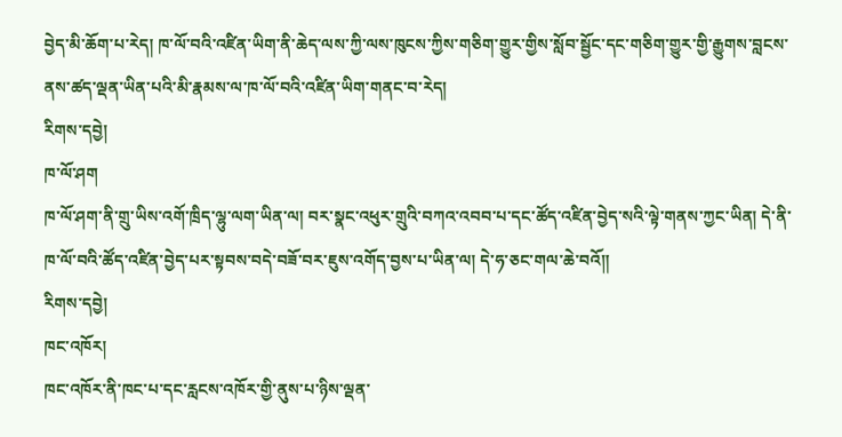བྱེད་མི་ཆོག་པ་རེད། ཁ་ལོ་བའི་འཛིན་ཡིག་ནི་ཆེད་ལས་ཀྱི་ལས་ཁུངས་ཀྱིས་གཅིག་གྱུར་གྱིས་སློབ་སྦྱོང་དང་གཅིག་གྱུར་གྱི་རྒྱུགས་བླངས་ནས་ཚད་ལྡན་ཡིན་པའི་མི་རྣམས་ལ་ཁ་ལོ་བའི་འཛིན་ཡིག་གནང་བ་རེད།
རིགས་དབྱེ།
ཁ་ལོ་ཤག
ཁ་ལོ་ཤག་ནི་གྲུ་ཡིས་འགོ་ཁྲིད་ལྷུ་ལག་ཡིན་ལ། བར་སྣང་འཕུར་གྲུའི་བཀའ་འབབ་པ་དང་ཚོད་འཛིན་བྱེད་སའི་ལྟེ་གནས་ཀྱང་ཡིན། དེ་ནི་ཁ་ལོ་བའི་ཚོད་འཛིན་བྱེད་པར་སྟབས་བདེ་བཟོ་བར་ཇུས་འགོད་བྱས་པ་ཡིན་ལ། དེ་ཧ་ཅང་གལ་ཆེ་བའོ།།
རིགས་དབྱེ།
ཁང་འཁོར།
ཁང་འཁོར་ནི་ཁང་པ་དང་རླངས་འཁོར་གྱི་ནུས་པ་ཉིས་ལྡན་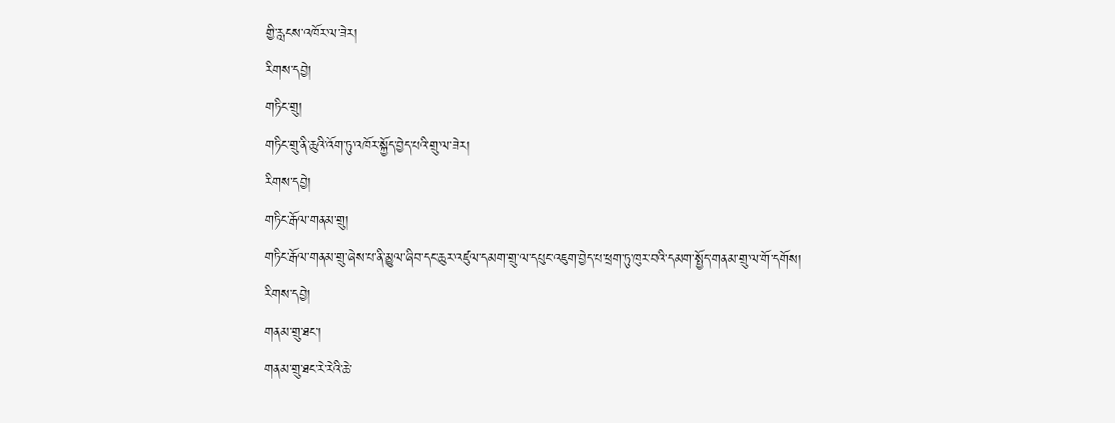གྱི་རླངས་འཁོར་ལ་ཟེར།
རིགས་དབྱེ།
གཏིང་གྲུ།
གཏིང་གྲུ་ནི་ཆུའི་འོག་ཏུ་འཁོར་སྐྱོད་བྱེད་པའི་གྲུ་ལ་ཟེར།
རིགས་དབྱེ།
གཏིང་རྒོལ་གནམ་གྲུ།
གཏིང་རྒོལ་གནམ་གྲུ་ཞེས་པ་ནི་མྱུལ་ཞིབ་དང་ཆུར་འཛུལ་དམག་གྲུ་ལ་དཔུང་འཇུག་བྱེད་པ་ཕྲག་ཏུ་ཁུར་བའི་དམག་སྤྱོད་གནམ་གྲུ་ལ་གོ་དགོས།
རིགས་དབྱེ།
གནམ་གྲུ་ཐང་།
གནམ་གྲུ་ཐང་རེ་རེའི་ཆེ་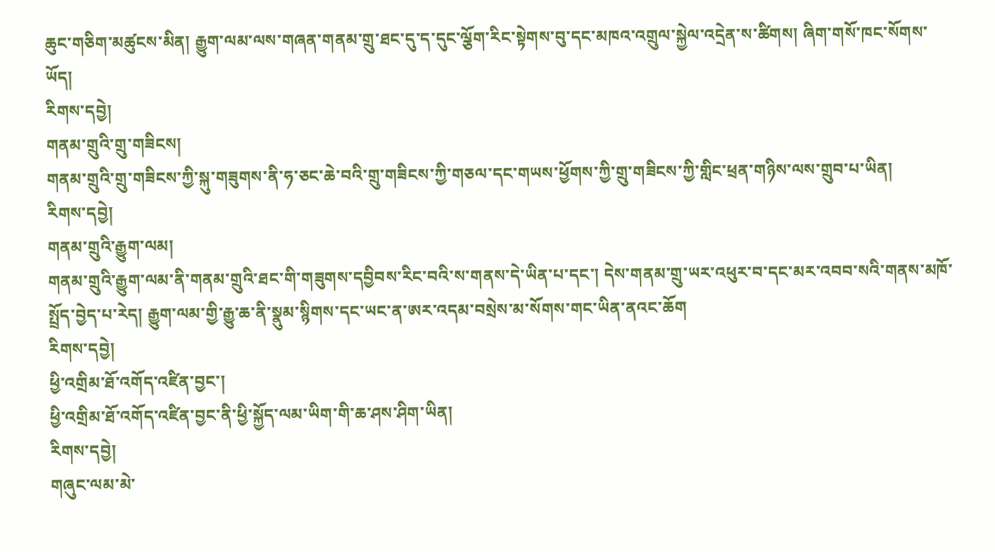ཆུང་གཅིག་མཚུངས་མིན། རྒྱུག་ལམ་ལས་གཞན་གནམ་གྲུ་ཐང་དུ་ད་དུང་ལྕོག་རིང་སྟེགས་བུ་དང་མཁའ་འགྲུལ་སྐྱེལ་འདྲེན་ས་ཚིགས། ཞིག་གསོ་ཁང་སོགས་ཡོད།
རིགས་དབྱེ།
གནམ་གྲུའི་གྲུ་གཟིངས།
གནམ་གྲུའི་གྲུ་གཟིངས་ཀྱི་སྐུ་གཟུགས་ནི་ཧ་ཅང་ཆེ་བའི་གྲུ་གཟིངས་ཀྱི་གཅལ་དང་གཡས་ཕྱོགས་ཀྱི་གྲུ་གཟིངས་ཀྱི་གླིང་ཕྲན་གཉིས་ལས་གྲུབ་པ་ཡིན།
རིགས་དབྱེ།
གནམ་གྲུའི་རྒྱུག་ལམ།
གནམ་གྲུའི་རྒྱུག་ལམ་ནི་གནམ་གྲུའི་ཐང་གི་གཟུགས་དབྱིབས་རིང་བའི་ས་གནས་དེ་ཡིན་པ་དང་། དེས་གནམ་གྲུ་ཡར་འཕུར་བ་དང་མར་འབབ་སའི་གནས་མཁོ་སྤྲོད་བྱེད་པ་རེད། རྒྱུག་ལམ་གྱི་རྒྱུ་ཆ་ནི་སྣུམ་སྙིགས་དང་ཡང་ན་ཨར་འདམ་བསྲེས་མ་སོགས་གང་ཡིན་ནའང་ཆོག
རིགས་དབྱེ།
ཕྱི་འགྲིམ་ཐོ་འགོད་འཛིན་བྱང་།
ཕྱི་འགྲིམ་ཐོ་འགོད་འཛིན་བྱང་ནི་ཕྱི་སྐྱོད་ལམ་ཡིག་གི་ཆ་ཤས་ཤིག་ཡིན།
རིགས་དབྱེ།
གཞུང་ལམ་མེ་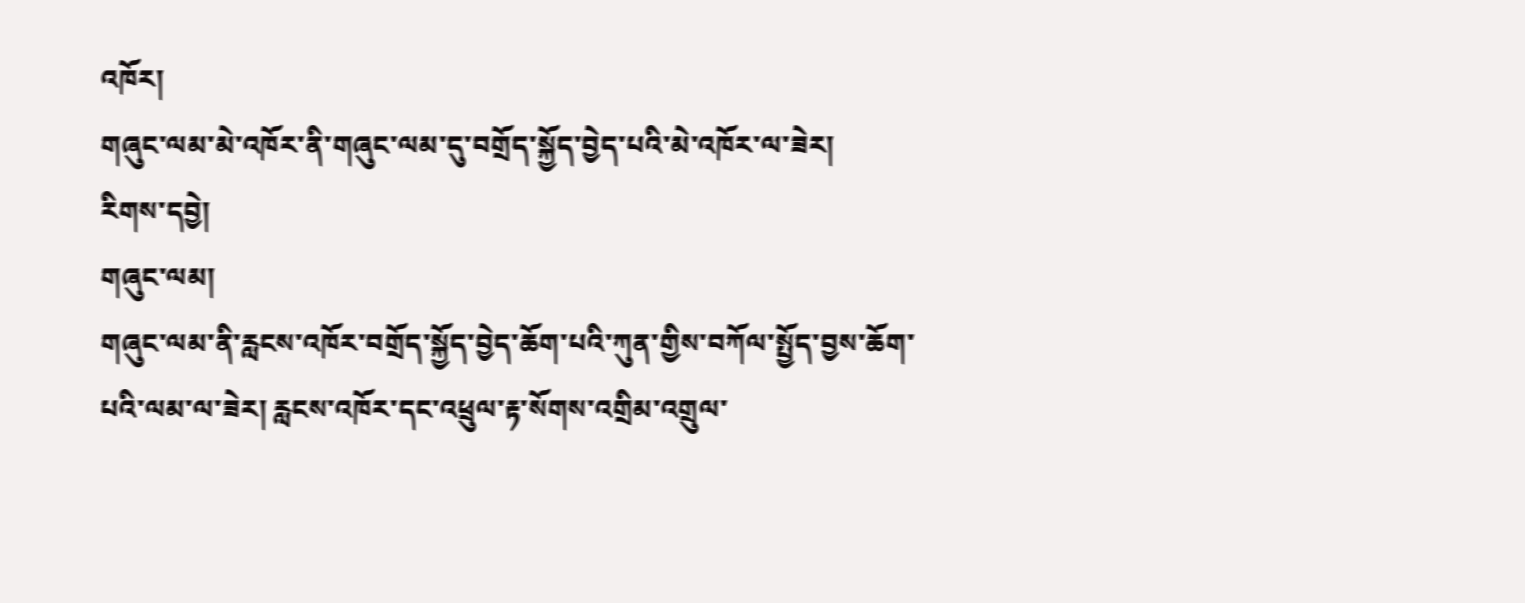འཁོར།
གཞུང་ལམ་མེ་འཁོར་ནི་གཞུང་ལམ་དུ་བགྲོད་སྐྱོད་བྱེད་པའི་མེ་འཁོར་ལ་ཟེར།
རིགས་དབྱེ།
གཞུང་ལམ།
གཞུང་ལམ་ནི་རླངས་འཁོར་བགྲོད་སྐྱོད་བྱེད་ཆོག་པའི་ཀུན་གྱིས་བཀོལ་སྤྱོད་བྱས་ཆོག་པའི་ལམ་ལ་ཟེར། རླངས་འཁོར་དང་འཕྲུལ་རྟ་སོགས་འགྲིམ་འགྲུལ་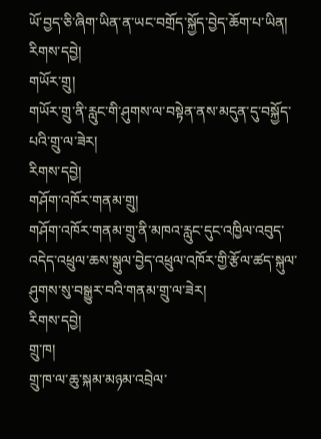ཡོ་བྱད་ཅི་ཞིག་ཡིན་ན་ཡང་བགྲོད་སྐྱོད་བྱེད་ཆོག་པ་ཡིན།
རིགས་དབྱེ།
གཡོར་གྲུ།
གཡོར་གྲུ་ནི་རླུང་གི་ཤུགས་ལ་བསྟེན་ནས་མདུན་དུ་བསྐྱོད་པའི་གྲུ་ལ་ཟེར།
རིགས་དབྱེ།
གཤོག་འཁོར་གནམ་གྲུ།
གཤོག་འཁོར་གནམ་གྲུ་ནི་མཁའ་རླུང་དུང་འཁྱིལ་འབུད་འདེད་འཕྲུལ་ཆས་སྒུལ་བྱེད་འཕྲུལ་འཁོར་གྱི་རྩོལ་ཚད་སྐུལ་ཤུགས་སུ་བསྒྱུར་བའི་གནམ་གྲུ་ལ་ཟེར།
རིགས་དབྱེ།
གྲུ་ཁ།
གྲུ་ཁ་ལ་ཆུ་སྐམ་མཉམ་འབྲེལ་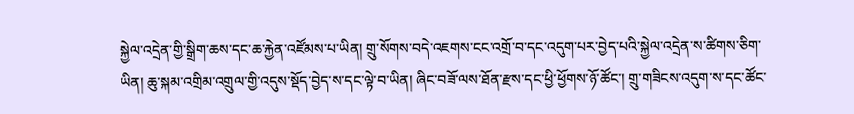སྐྱེལ་འདྲེན་གྱི་སྒྲིག་ཆས་དང་ཆ་རྐྱེན་འཛོམས་པ་ཡིན། གྲུ་སོགས་བདེ་འཇགས་ངང་འགྲོ་བ་དང་འདུག་པར་བྱེད་པའི་སྐྱེལ་འདྲེན་ས་ཚིགས་ཅིག་ཡིན། ཆུ་སྐམ་འགྲིམ་འགྲུལ་གྱི་འདུས་སྡོད་བྱེད་ས་དང་ལྟེ་བ་ཡིན། ཞིང་བཟོ་ལས་ཐོན་རྫས་དང་ཕྱི་ཕྱོགས་ཉོ་ཚོང་། གྲུ་གཟིངས་འདུག་ས་དང་ཚོང་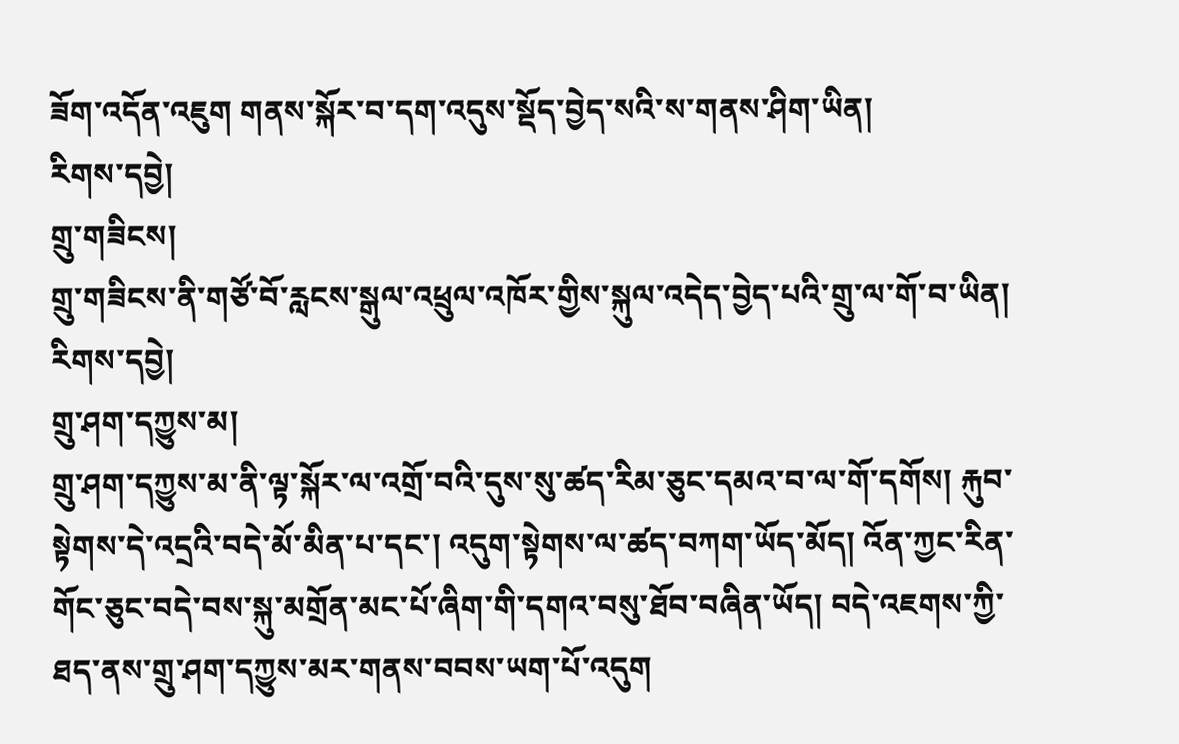ཟོག་འདོན་འཇུག གནས་སྐོར་བ་དག་འདུས་སྡོད་བྱེད་སའི་ས་གནས་ཤིག་ཡིན།
རིགས་དབྱེ།
གྲུ་གཟིངས།
གྲུ་གཟིངས་ནི་གཙོ་བོ་རླངས་སྒུལ་འཕྲུལ་འཁོར་གྱིས་སྐུལ་འདེད་བྱེད་པའི་གྲུ་ལ་གོ་བ་ཡིན།
རིགས་དབྱེ།
གྲུ་ཤག་དཀྱུས་མ།
གྲུ་ཤག་དཀྱུས་མ་ནི་ལྟ་སྐོར་ལ་འགྲོ་བའི་དུས་སུ་ཚད་རིམ་ཅུང་དམའ་བ་ལ་གོ་དགོས། རྐུབ་སྟེགས་དེ་འདྲའི་བདེ་མོ་མིན་པ་དང་། འདུག་སྟེགས་ལ་ཚད་བཀག་ཡོད་མོད། འོན་ཀྱང་རིན་གོང་ཅུང་བདེ་བས་སྐུ་མགྲོན་མང་པོ་ཞིག་གི་དགའ་བསུ་ཐོབ་བཞིན་ཡོད། བདེ་འཇགས་ཀྱི་ཐད་ནས་གྲུ་ཤག་དཀྱུས་མར་གནས་བབས་ཡག་པོ་འདུག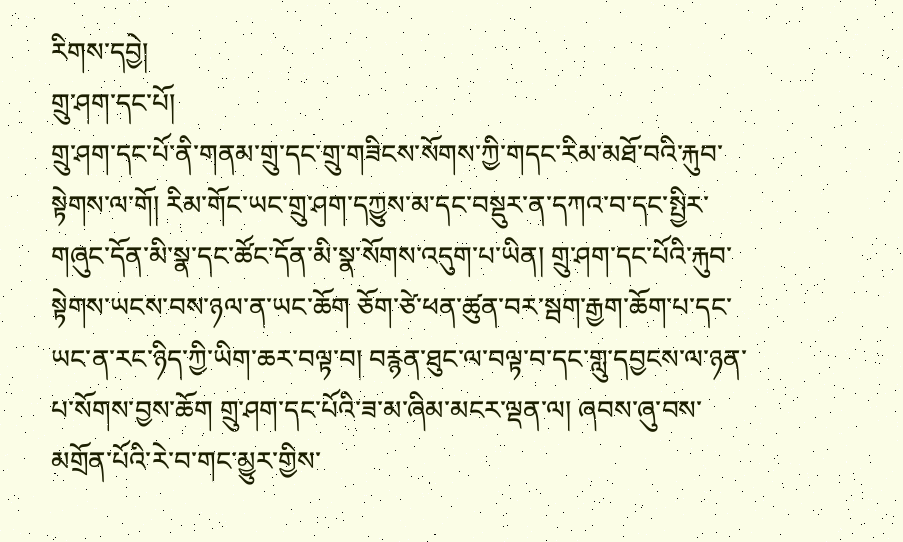རིགས་དབྱེ།
གྲུ་ཤག་དང་པོ།
གྲུ་ཤག་དང་པོ་ནི་གནམ་གྲུ་དང་གྲུ་གཟིངས་སོགས་ཀྱི་གདང་རིམ་མཐོ་བའི་རྐུབ་སྟེགས་ལ་གོ། རིམ་གོང་ཡང་གྲུ་ཤག་དཀྱུས་མ་དང་བསྡུར་ན་དཀའ་བ་དང་སྤྱིར་གཞུང་དོན་མི་སྣ་དང་ཚོང་དོན་མི་སྣ་སོགས་འདུག་པ་ཡིན། གྲུ་ཤག་དང་པོའི་རྐུབ་སྟེགས་ཡངས་བས་ཉལ་ན་ཡང་ཆོག ཅོག་ཙེ་ཕན་ཚུན་བར་སྦག་རྒྱག་ཆོག་པ་དང་ཡང་ན་རང་ཉིད་ཀྱི་ཡིག་ཆར་བལྟ་བ། བརྙན་ཐུང་ལ་བལྟ་བ་དང་གླུ་དབྱངས་ལ་ཉན་པ་སོགས་བྱས་ཆོག གྲུ་ཤག་དང་པོའི་ཟ་མ་ཞིམ་མངར་ལྡན་ལ། ཞབས་ཞུ་བས་མགྲོན་པོའི་རེ་བ་གང་མྱུར་གྱིས་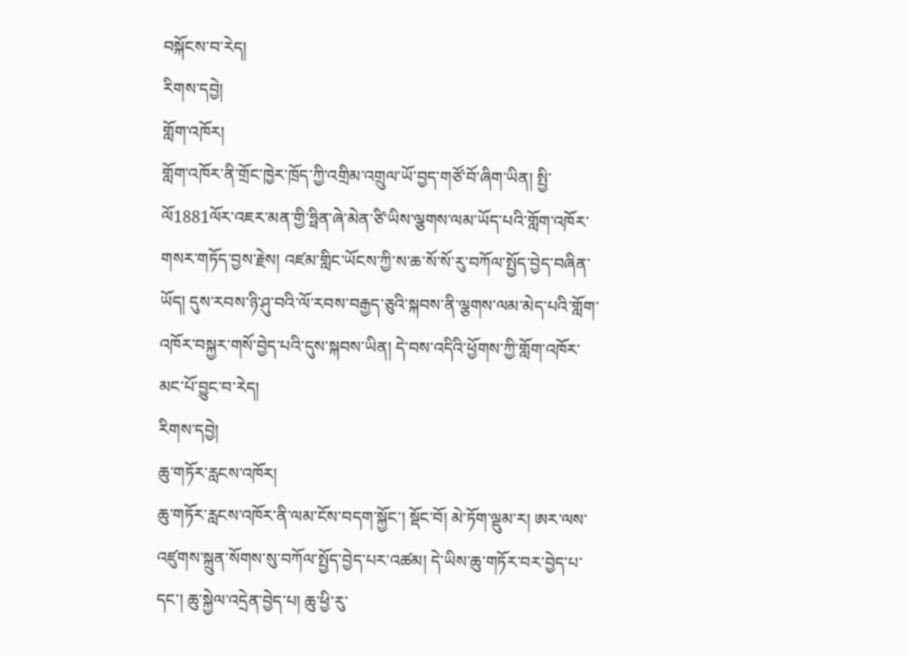བསྐོངས་བ་རེད།
རིགས་དབྱེ།
གློག་འཁོར།
གློག་འཁོར་ནི་གྲོང་ཁྱེར་ཁྲོད་ཀྱི་འགྲིམ་འགྲུལ་ཡོ་བྱད་གཙོ་བོ་ཞིག་ཡིན། སྤྱི་ལོ1881ལོར་འཇར་མན་གྱི་ཧྥིན་ཞེ་མེན་ཙི་ཡིས་ལྕགས་ལམ་ཡོད་པའི་གློག་འཁོར་གསར་གཏོད་བྱས་རྗེས། འཛམ་གླིང་ཡོངས་ཀྱི་ས་ཆ་སོ་སོ་རུ་བཀོལ་སྤྱོད་བྱེད་བཞིན་ཡོད། དུས་རབས་ཉི་ཤུ་བའི་ལོ་རབས་བརྒྱད་ཅུའི་སྐབས་ནི་ལྕགས་ལམ་མེད་པའི་གློག་འཁོར་བསྐྱར་གསོ་བྱེད་པའི་དུས་སྐབས་ཡིན། དེ་བས་འདིའི་ཕྱོགས་ཀྱི་གློག་འཁོར་མང་པོ་བྱུང་བ་རེད།
རིགས་དབྱེ།
ཆུ་གཏོར་རླངས་འཁོར།
ཆུ་གཏོར་རླངས་འཁོར་ནི་ལམ་ངོས་བདག་སྐྱོང་། སྡོང་བོ། མེ་ཏོག་ལྡུམ་ར། ཨར་ལས་འཛུགས་སྐྲུན་སོགས་སུ་བཀོལ་སྤྱོད་བྱེད་པར་འཚམ། དེ་ཡིས་ཆུ་གཏོར་བར་བྱེད་པ་དང་། ཆུ་སྐྱེལ་འདྲེན་བྱེད་པ། ཆུ་ཕྱི་རུ་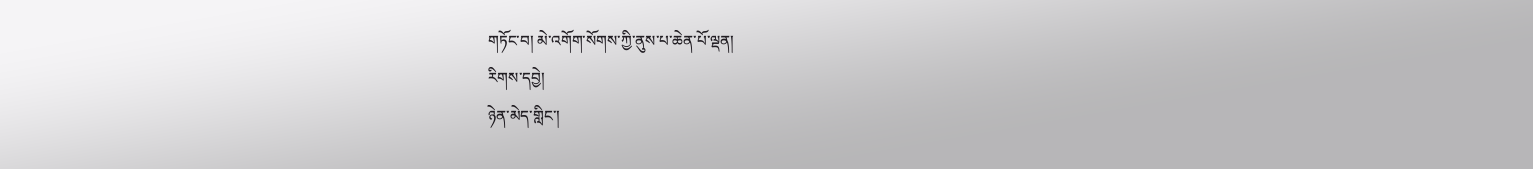གཏོང་བ། མེ་འགོག་སོགས་ཀྱི་ནུས་པ་ཆེན་པོ་ལྡན།
རིགས་དབྱེ།
ཉེན་མེད་གླིང་།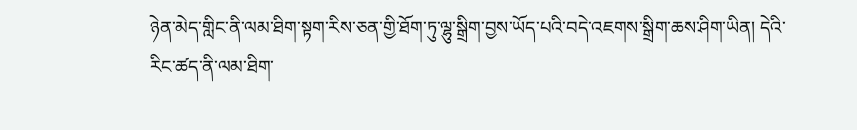ཉེན་མེད་གླིང་ནི་ལམ་ཐིག་སྟག་རིས་ཅན་གྱི་ཐོག་ཏུ་ལྷུ་སྒྲིག་བྱས་ཡོད་པའི་བདེ་འཇགས་སྒྲིག་ཆས་ཤིག་ཡིན། དེའི་རིང་ཚད་ནི་ལམ་ཐིག་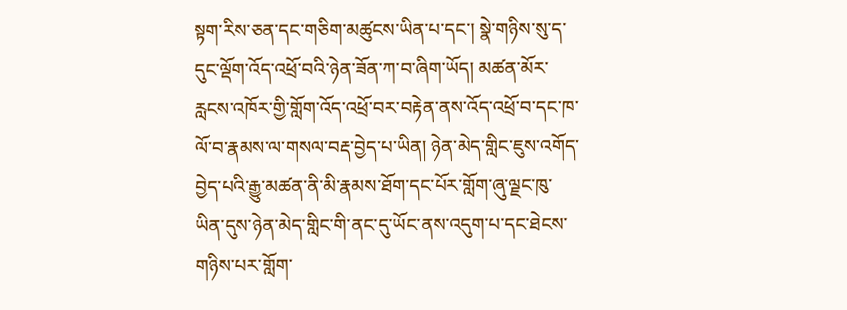སྟག་རིས་ཅན་དང་གཅིག་མཚུངས་ཡིན་པ་དང་། སྣེ་གཉིས་སུ་ད་དུང་ལྡོག་འོད་འཕྲོ་བའི་ཉེན་ཟོན་ཀ་བ་ཞིག་ཡོད། མཚན་མོར་རླངས་འཁོར་གྱི་གློག་འོད་འཕྲོ་བར་བརྟེན་ནས་འོད་འཕྲོ་བ་དང་ཁ་ལོ་བ་རྣམས་ལ་གསལ་བརྡ་བྱེད་པ་ཡིན། ཉེན་མེད་གླིང་ཇུས་འགོད་བྱེད་པའི་རྒྱུ་མཚན་ནི་མི་རྣམས་ཐོག་དང་པོར་གློག་ཞུ་ལྗང་ཁུ་ཡིན་དུས་ཉེན་མེད་གླིང་གི་ནང་དུ་ཡོང་ནས་འདུག་པ་དང་ཐེངས་གཉིས་པར་གློག་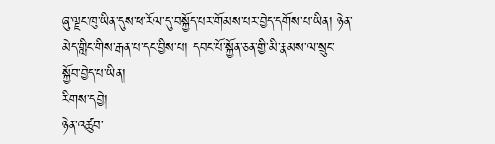ཞུ་ལྗང་ཁུ་ཡིན་དུས་ཕ་རོལ་དུ་བསྐྱོད་པར་གོམས་པར་བྱེད་དགོས་པ་ཡིན། ཉེན་མེད་གླིང་གིས་རྒན་པ་དང་བྱིས་པ། དབང་པོ་སྐྱོན་ཅན་གྱི་མི་རྣམས་ལ་སྲུང་སྐྱོབ་བྱེད་པ་ཡིན།
རིགས་དབྱེ།
ཉེན་འཚུབ་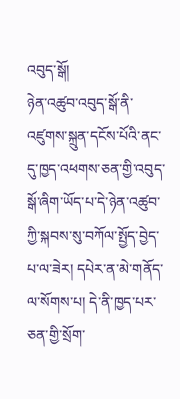འབུད་སྒོ།
ཉེན་འཚུབ་འབུད་སྒོ་ནི་འཛུགས་སྐྲུན་དངོས་པོའི་ནང་དུ་ཁྱད་འཕགས་ཅན་གྱི་འབུད་སྒོ་ཞིག་ཡོད་པ་དེ་ཉེན་འཚུབ་ཀྱི་སྐབས་སུ་བཀོལ་སྤྱོད་བྱེད་པ་ལ་ཟེར། དཔེར་ན་མེ་གནོད་ལ་སོགས་པ། དེ་ནི་ཁྱད་པར་ཅན་གྱི་སྲོག་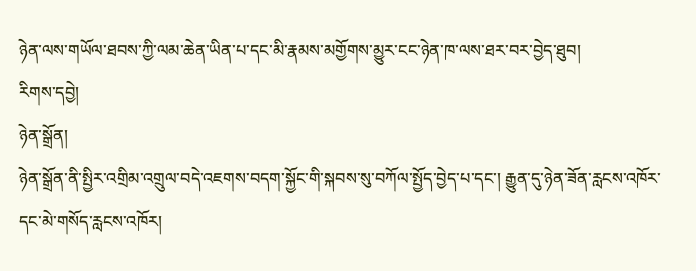ཉེན་ལས་གཡོལ་ཐབས་ཀྱི་ལམ་ཆེན་ཡིན་པ་དང་མི་རྣམས་མགྱོགས་མྱུར་ངང་ཉེན་ཁ་ལས་ཐར་བར་བྱེད་ཐུབ།
རིགས་དབྱེ།
ཉེན་སྒྲོན།
ཉེན་སྒྲོན་ནི་སྤྱིར་འགྲིམ་འགྲུལ་བདེ་འཇགས་བདག་སྐྱོང་གི་སྐབས་སུ་བཀོལ་སྤྱོད་བྱེད་པ་དང་། རྒྱུན་དུ་ཉེན་ཟོན་རླངས་འཁོར་དང་མེ་གསོད་རླངས་འཁོར།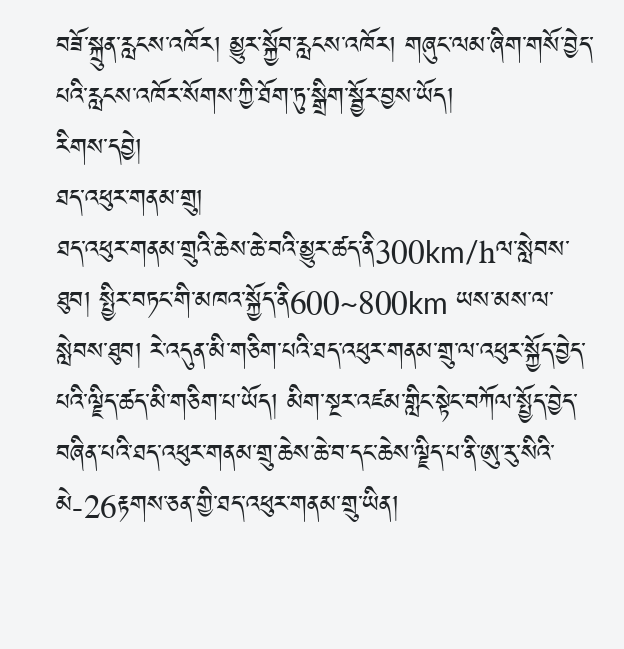བཟོ་སྐྲུན་རླངས་འཁོར། མྱུར་སྐྱོབ་རླངས་འཁོར། གཞུང་ལམ་ཞིག་གསོ་བྱེད་པའི་རླངས་འཁོར་སོགས་ཀྱི་ཐོག་ཏུ་སྒྲིག་སྦྱོར་བྱས་ཡོད།
རིགས་དབྱེ།
ཐད་འཕུར་གནམ་གྲུ།
ཐད་འཕུར་གནམ་གྲུའི་ཆེས་ཆེ་བའི་མྱུར་ཚད་ནི300km/hལ་སླེབས་ཐུབ། སྤྱིར་བཏང་གི་མཁའ་སྐྱོད་ནི600~800km ཡས་མས་ལ་སླེབས་ཐུབ། རེ་འདུན་མི་གཅིག་པའི་ཐད་འཕུར་གནམ་གྲུ་ལ་འཕུར་སྐྱོད་བྱེད་པའི་ལྗིད་ཚད་མི་གཅིག་པ་ཡོད། མིག་སྔར་འཛམ་གླིང་སྟེང་བཀོལ་སྤྱོད་བྱེད་བཞིན་པའི་ཐད་འཕུར་གནམ་གྲུ་ཆེས་ཆེ་བ་དང་ཆེས་ལྗིད་པ་ནི་ཨུ་རུ་སིའི་མེ-26རྟགས་ཅན་གྱི་ཐད་འཕུར་གནམ་གྲུ་ཡིན།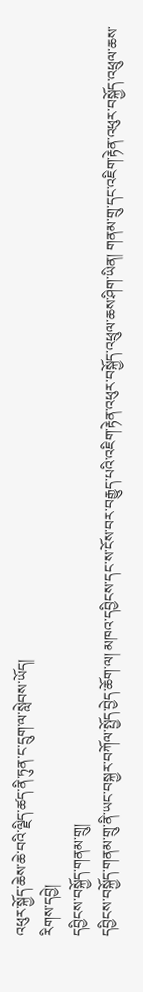འཕུར་སྐྱོད་ཆེས་ཆེ་བའི་ལྗིད་ཚད་ནི་ཏུན་ང་དྲུག་ལ་སླེབས་ཡོད།
རིགས་དབྱེ།
དབྱིངས་བསྐྱོད་གནམ་གྲུ།
དབྱིངས་བསྐྱོད་གནམ་གྲུ་ནི་ཡང་བསྐྱར་བཀོལ་སྤྱོད་བྱེད་ཆོག་ལ། མཁའ་དབྱིངས་དང་ས་ངོས་བར་བརྒྱུད་པའི་འཇིག་རྟེན་འཕུར་བསྐྱོད་འཕྲུལ་ཆས་ཤིག་ཡིན། གནམ་གྲུ་དང་འཇིག་རྟེན་འཕུར་བསྐྱོད་འཕྲུལ་ཆས་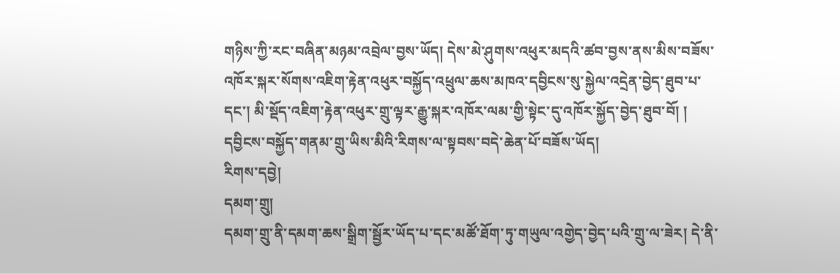གཉིས་ཀྱི་རང་བཞིན་མཉམ་འབྲེལ་བྱས་ཡོད། དེས་མེ་ཤུགས་འཕུར་མདའི་ཚབ་བྱས་ནས་མིས་བཟོས་འཁོར་སྐར་སོགས་འཇིག་རྟེན་འཕུར་བསྐྱོད་འཕྲུལ་ཆས་མཁའ་དབྱིངས་སུ་སྐྱེལ་འདྲེན་བྱེད་ཐུབ་པ་དང་། མི་སྡོད་འཇིག་རྟེན་འཕུར་གྲུ་ལྟར་རྒྱུ་སྐར་འཁོར་ལམ་གྱི་སྟེང་དུ་འཁོར་སྐྱོད་བྱེད་ཐུབ་བོ། ། དབྱིངས་བསྐྱོད་གནམ་གྲུ་ཡིས་མིའི་རིགས་ལ་སྟབས་བདེ་ཆེན་པོ་བཟོས་ཡོད།
རིགས་དབྱེ།
དམག་གྲུ།
དམག་གྲུ་ནི་དམག་ཆས་སྒྲིག་སྦྱོར་ཡོད་པ་དང་མཚོ་ཐོག་ཏུ་གཡུལ་འགྱེད་བྱེད་པའི་གྲུ་ལ་ཟེར། དེ་ནི་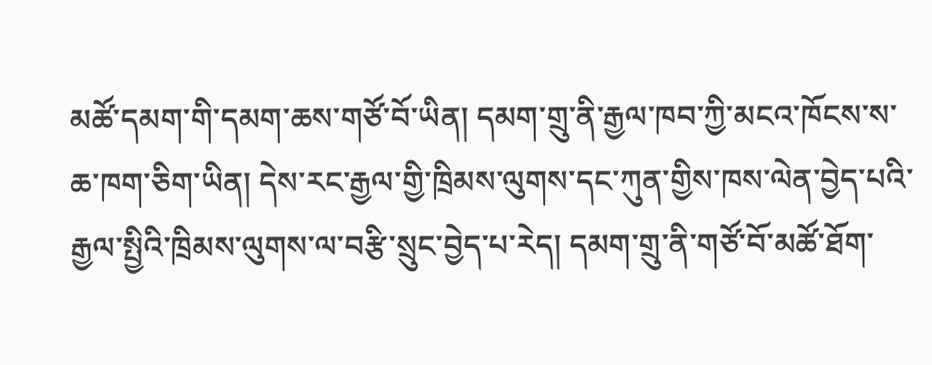མཚོ་དམག་གི་དམག་ཆས་གཙོ་བོ་ཡིན། དམག་གྲུ་ནི་རྒྱལ་ཁབ་ཀྱི་མངའ་ཁོངས་ས་ཆ་ཁག་ཅིག་ཡིན། དེས་རང་རྒྱལ་གྱི་ཁྲིམས་ལུགས་དང་ཀུན་གྱིས་ཁས་ལེན་བྱེད་པའི་རྒྱལ་སྤྱིའི་ཁྲིམས་ལུགས་ལ་བརྩི་སྲུང་བྱེད་པ་རེད། དམག་གྲུ་ནི་གཙོ་བོ་མཚོ་ཐོག་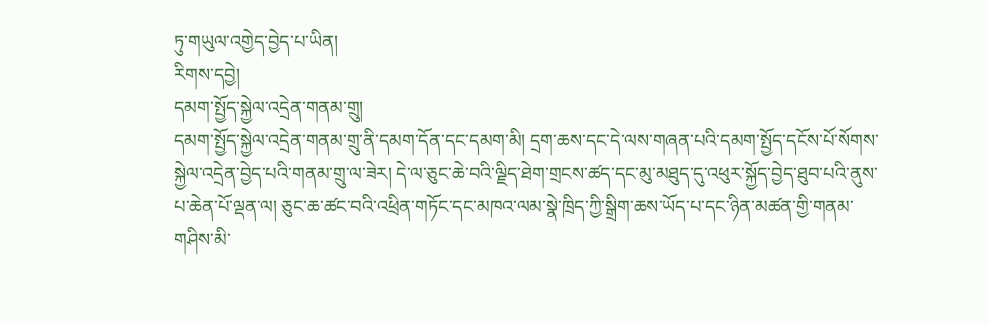ཏུ་གཡུལ་འགྱེད་བྱེད་པ་ཡིན།
རིགས་དབྱེ།
དམག་སྤྱོད་སྐྱེལ་འདྲེན་གནམ་གྲུ།
དམག་སྤྱོད་སྐྱེལ་འདྲེན་གནམ་གྲུ་ནི་དམག་དོན་དང་དམག་མི། དྲག་ཆས་དང་དེ་ལས་གཞན་པའི་དམག་སྤྱོད་དངོས་པོ་སོགས་སྐྱེལ་འདྲེན་བྱེད་པའི་གནམ་གྲུ་ལ་ཟེར། དེ་ལ་ཅུང་ཆེ་བའི་ལྗིད་ཐེག་གྲངས་ཚད་དང་མུ་མཐུད་དུ་འཕུར་སྐྱོད་བྱེད་ཐུབ་པའི་ནུས་པ་ཆེན་པོ་ལྡན་ལ། ཅུང་ཆ་ཚང་བའི་འཕྲིན་གཏོང་དང་མཁའ་ལམ་སྣེ་ཁྲིད་ཀྱི་སྒྲིག་ཆས་ཡོད་པ་དང་ཉིན་མཚན་གྱི་གནམ་གཤིས་མི་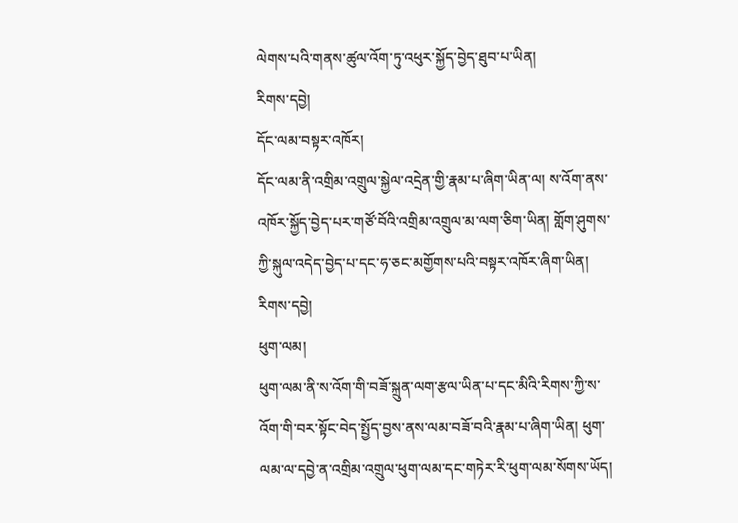ལེགས་པའི་གནས་ཚུལ་འོག་ཏུ་འཕུར་སྐྱོད་བྱེད་ཐུབ་པ་ཡིན།
རིགས་དབྱེ།
དོང་ལམ་བསྟར་འཁོར།
དོང་ལམ་ནི་འགྲིམ་འགྲུལ་སྐྱེལ་འདྲེན་གྱི་རྣམ་པ་ཞིག་ཡིན་ལ། ས་འོག་ནས་འཁོར་སྐྱོད་བྱེད་པར་གཙོ་བོའི་འགྲིམ་འགྲུལ་མ་ལག་ཅིག་ཡིན། གློག་ཤུགས་ཀྱི་སྐུལ་འདེད་བྱེད་པ་དང་ཧ་ཅང་མགྱོགས་པའི་བསྟར་འཁོར་ཞིག་ཡིན།
རིགས་དབྱེ།
ཕུག་ལམ།
ཕུག་ལམ་ནི་ས་འོག་གི་བཟོ་སྐྲུན་ལག་རྩལ་ཡིན་པ་དང་མིའི་རིགས་ཀྱི་ས་འོག་གི་བར་སྟོང་བེད་སྤྱོད་བྱས་ནས་ལམ་བཟོ་བའི་རྣམ་པ་ཞིག་ཡིན། ཕུག་ལམ་ལ་དབྱེ་ན་འགྲིམ་འགྲུལ་ཕུག་ལམ་དང་གཏེར་རི་ཕུག་ལམ་སོགས་ཡོད།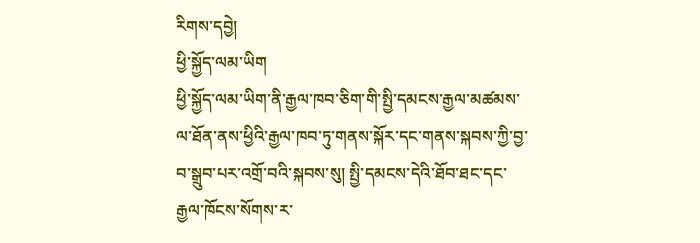རིགས་དབྱེ།
ཕྱི་སྐྱོད་ལམ་ཡིག
ཕྱི་སྐྱོད་ལམ་ཡིག་ནི་རྒྱལ་ཁབ་ཅིག་གི་སྤྱི་དམངས་རྒྱལ་མཚམས་ལ་ཐོན་ནས་ཕྱིའི་རྒྱལ་ཁབ་ཏུ་གནས་སྐོར་དང་གནས་སྐབས་ཀྱི་བྱ་བ་སྒྲུབ་པར་འགྲོ་བའི་སྐབས་སུ། སྤྱི་དམངས་དེའི་ཐོབ་ཐང་དང་རྒྱལ་ཁོངས་སོགས་ར་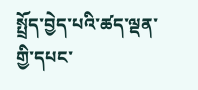སྤྲོད་བྱེད་པའི་ཚད་ལྡན་གྱི་དཔང་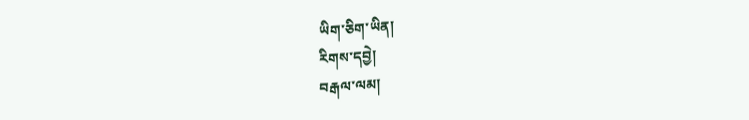ཡིག་ཅིག་ཡིན།
རིགས་དབྱེ།
བརྒལ་ལམ།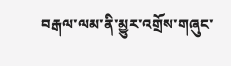བརྒལ་ལམ་ནི་མྱུར་འགྲོས་གཞུང་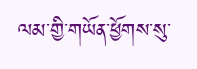ལམ་གྱི་གཡོན་ཕྱོགས་སུ་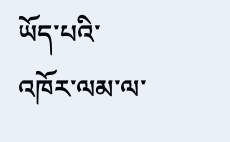ཡོད་པའི་འཁོར་ལམ་ལ་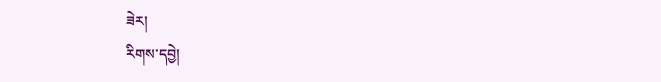ཟེར།
རིགས་དབྱེ།